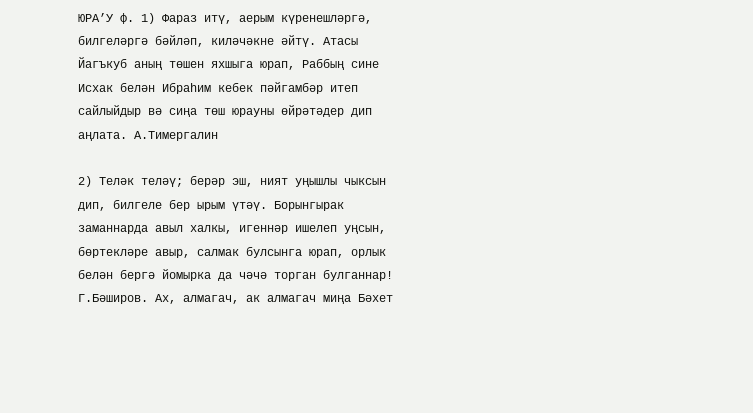ЮРА’У ф. 1) Фараз итү, аерым күренешләргә, билгеләргә бәйләп, киләчәкне әйтү. Атасы Йагъкуб аның төшен яхшыга юрап, Раббың сине Исхак белән Ибраһим кебек пәйгамбәр итеп сайлыйдыр вә сиңа төш юрауны өйрәтәдер дип аңлата. А.Тимергалин

2) Теләк теләү; берәр эш, ният уңышлы чыксын дип, билгеле бер ырым үтәү. Борынгырак заманнарда авыл халкы, игеннәр ишелеп уңсын, бөртекләре авыр, салмак булсынга юрап, орлык белән бергә йомырка да чәчә торган булганнар! Г.Бәширов. Ах, алмагач, ак алмагач миңа Бәхет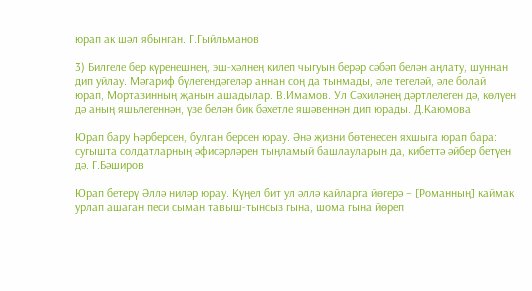юрап ак шәл ябынган. Г.Гыйльманов

3) Билгеле бер күренешнең, эш-хәлнең килеп чыгуын берәр сәбәп белән аңлату, шуннан дип уйлау. Мәгариф бүлегендәгеләр аннан соң да тынмады, әле тегеләй, әле болай юрап, Мортазинның җанын ашадылар. В.Имамов. Ул Сәхиләнең дәртлелеген дә, көлүен дә аның яшьлегеннән, үзе белән бик бәхетле яшәвеннән дип юрады. Д.Каюмова

Юрап бару Һәрберсен, булган берсен юрау. Әнә җизни бөтенесен яхшыга юрап бара: сугышта солдатларның әфисәрләрен тыңламый башлауларын да, кибеттә әйбер бетүен дә. Г.Бәширов

Юрап бетерү Әллә ниләр юрау. Күңел бит ул әллә кайларга йөгерә – [Романның] каймак урлап ашаган песи сыман тавыш-тынсыз гына, шома гына йөреп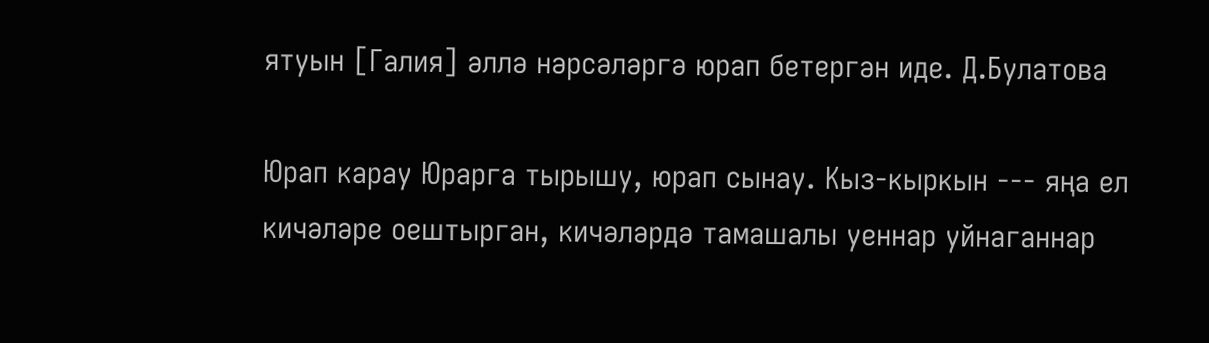ятуын [Галия] әллә нәрсәләргә юрап бетергән иде. Д.Булатова

Юрап карау Юрарга тырышу, юрап сынау. Кыз-кыркын --- яңа ел кичәләре оештырган, кичәләрдә тамашалы уеннар уйнаганнар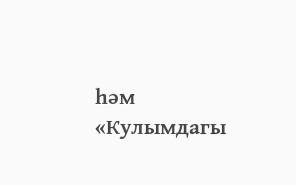һәм «Кулымдагы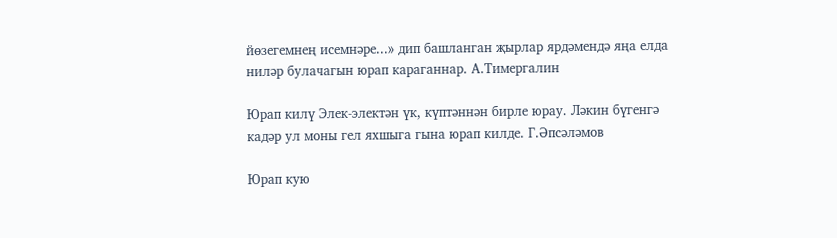йөзегемнең исемнәре...» дип башланган җырлар ярдәмендә яңа елда ниләр булачагын юрап караганнар. А.Тимергалин

Юрап килү Элек-электән үк, күптәннән бирле юрау. Ләкин бүгенгә кадәр ул моны гел яхшыга гына юрап килде. Г.Әпсәләмов

Юрап кую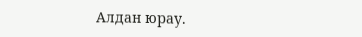Алдан юрау.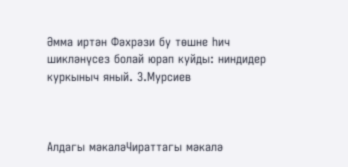Әмма иртән Фәхрәзи бу төшне һич шикләнүсез болай юрап куйды: ниндидер куркыныч яный. З.Мурсиев



Алдагы мәкаләЧираттагы мәкалә